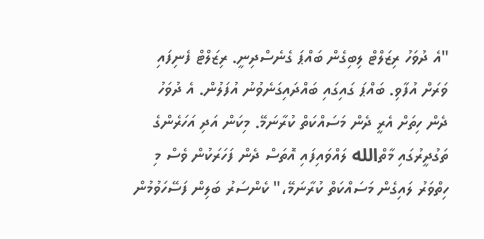"އެ ދުވަހު ރިޒަލްޓް ލިބިގެން ބައްޕަ ގެނެސްދިނީ. ރިޒަލްޓް ފެނިފައި ވަރަށް އުފާވި. ބައްޕަ ގައިގައި ބައްދައިގަނެވުނު އުފަލުން. އެ ދުވަހު ދެން ހިތަށް އެރީ ދެން މަސައްކަތް ކުރާނަމޭ. މިކަން އަދި އަހަރެންގެ ތަގުދީރުގައި މާތްالله ލައްވައިފައި އޮތަސް ދެން ފަހަރަކުން ވެސް މި ހިތްވަރު ލައިގެން މަސައްކަތް ކުރާނަމޭ،" ކެންސަރު ބަލިން ފަސޭހަވުމުން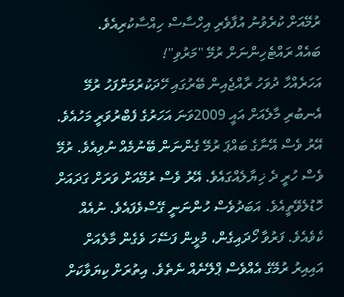ރުމޭއަށް ކުރެވުނު އުފާވެރި އިހްސާސް ހިއްސާކުރިއެވެ.
ބައެއް ރައްޓެހިންނަށް ރުމޭ "މަރުވި"!
އަހަރެއްހާ ދުވަހު ރާއްޖެއިން ބޭރުގައި ހޭދަކުރުމަށްފަހު ރުމޭ އެނބުރި މާލެއަށް އައީ 2009ވަނަ އަހަރުގެ ފެބްރުވަރީ މަހުއެވެ. އޭރު ވެސް އޭނާގެ ބައްޕަ ރުމޭ ގެންނަން ބޭނުމެއް ނުވިއެވެ. ރުމޭ ވެސް ހުރީ ދެ ޚިޔާލެއްގައެވެ. އޭރު ވެސް ރުމޭއަށް ވަރަށް ގަދައަށް ހޮޑުލެވޭތީއެވެ. އަބަދުވެސް ހުންނަނީ ގޭސްވެފައެވެ. ނުއެއް ކެވެއެވެ. ފަރުވާ ހޯދައިގެން، މުޅީން ފަސޭހަ ވެގެން މާލެއަށް އައިއިރު ރުމޭގެ އެއްވެސް ޕްލޭނެއް ނެތެވެ. އިތުރަށް ކިޔަވާކަށް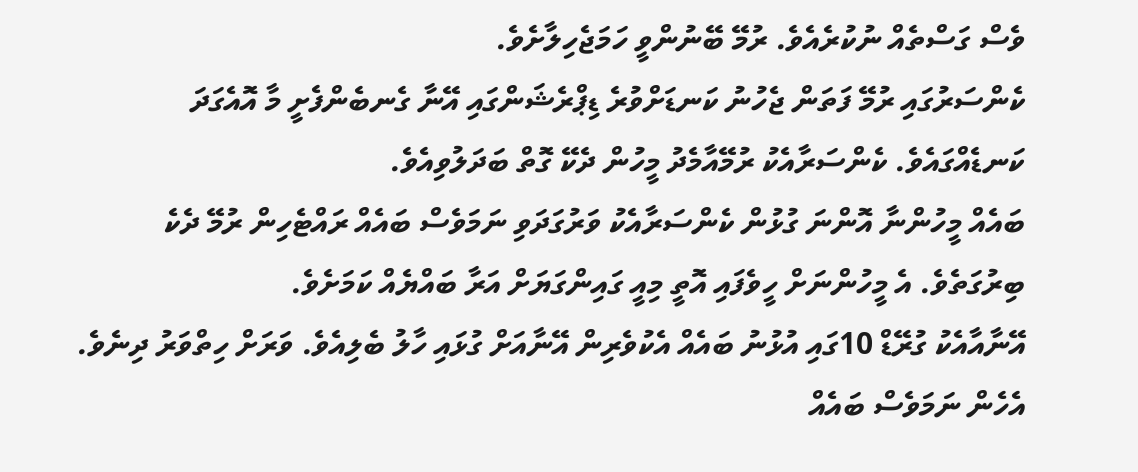ވެސް ގަސްތެއް ނުކުރެއެވެ. ރުމޭ ބޭނުންވީ ހަމަޖެހިލާށެވެ.
ކެންސަރުގައި ރުމޭ ފަތަން ޖެހުނު ކަނޑަށްވުރެ ޑިޕްރެޝަންގައި އޭނާ ގެނބެންފެށީ މާ އޮއެގަދަ ކަނޑެއްގައެވެ. ކެންސަރާއެކު ރުމޭއާމެދު މީހުން ދެކޭ ގޮތް ބަދަލުވިއެވެ.
ބައެއް މީހުންނާ އޮންނަ ގުޅުން ކެންސަރާއެކު ވަރުގަދަވި ނަމަވެސް ބައެއް ރައްޓެހިން ރުމޭ ދެކެ ބިރުގަތެވެ. އެ މީހުންނަށް ހީވެފައި އޮތީ މިއީ ގައިންގަޔަށް އަރާ ބައްޔެއް ކަމަށެވެ.
އޭނާއާއެކު ގުރޭޑް 10ގައި އުޅުނު ބައެއް އެކުވެރިން އޭނާއަށް ގުޅައި ހާލު ބެލިއެވެ. ވަރަށް ހިތްވަރު ދިނެވެ. އެހެން ނަމަވެސް ބައެއް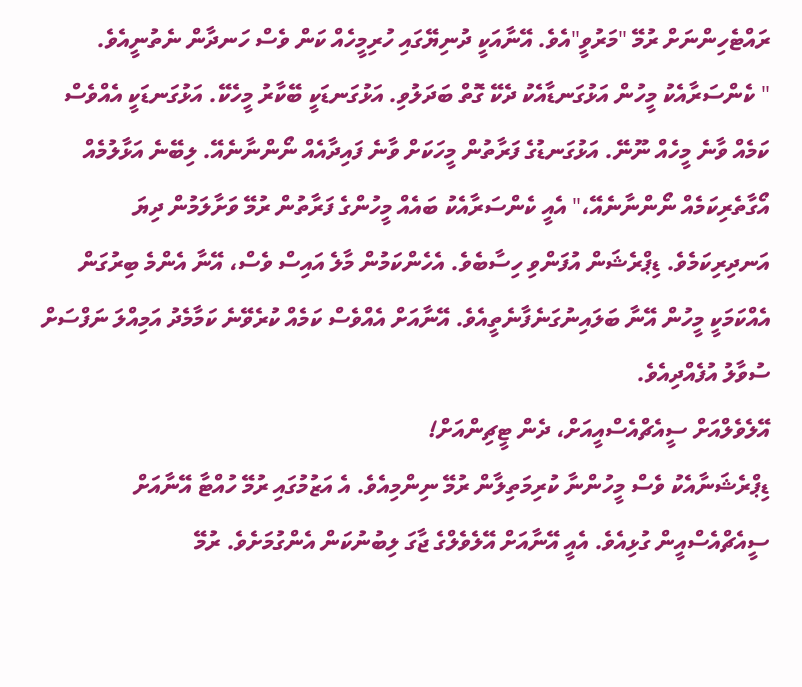ރައްޓެހިންނަށް ރުމޭ "މަރުވީ"އެވެ. އޭނާއަކީ ދުނިޔޭގައި ހުރިމީހެއް ކަން ވެސް ހަނދާން ނެތުނީއެވެ.
" ކެންސަރާއެކު މީހުން އަޅުގަނޑާއެކު ދެކޭ ގޮތް ބަދަލުވި. އަޅުގަނޑަކީ ބޭކާރު މީހެކޭ. އަޅުގަނޑަކީ އެއްވެސް ކަމެއް ވާނެ މީހެއް ނޫނޭ. އަޅުގަނޑުގެ ފަރާތުން މީހަކަށް ވާނެ ފައިދާއެއް ނޯންނާނެއޭ. ލިބޭނެ އަޅާލުމެއް އޯގާތެރިކަމެއް ނޯންނާނެއޭ،" އެއީ ކެންސަރާއެކު ބައެއް މީހުންގެ ފަރާތުން ރުމޭ ވަށާލަމުން ދިޔަ އަނދިރިކަމެވެ. ޑިޕްރެޝަން އުފަންވި ހިސާބެވެ. އެހެންކަމުން މާލެ އައިސް ވެސް، އޭނާ އެންމެ ބިރުގަން އެއްކަމަކީ މީހުން އޭނާ ބަލައިނުގަނެފާނެތީއެވެ. އޭނާއަށް އެއްވެސް ކަމެއް ކުރެވޭނެ ކަމާމެދު އަމިއްލަ ނަފްސަށް ސުވާލު އުފެއްދިއެވެ.
އޭލެވެލްއަށް ސީއެޗްއެސްއީއަށް، ދެން ޓީޗިންއަށް!
ޑިޕްރެޝަނާއެކު ވެސް މީހުންނާ ކުރިމަތިލާން ރުމޭ ނިންމިއެވެ. އެ އަޒުމުގައި ރުމޭ ހުއްޓާ އޭނާއަށް ސީއެޗްއެސްއީން ގުޅިއެވެ. އެއީ އޭނާއަށް އޭލެވެލްގެ ޖާގަ ލިބުނުކަން އެންގުމަށެވެ. ރުމޭ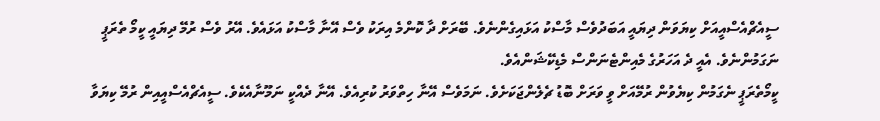ސީއެޗްއެސްއީއަށް ކިޔަވަން ދިޔައީ އަބަދުވެސް މާސްކު އަޅައިގެންނެވެ. ބޭރަށް ދާ ކޮންމެ އިރަކު ވެސް އޭނާ މާސްކު އަޅައެވެ. އޭރު ވެސް ރުމޭ ދިޔައީ ކީމޯ ތެރަޕީ ނަގަމުންނެވެ. އެއީ ދެ އަހަރުގެ މެއިންޓެނަންސް މެޑިކޭޝަންއެވެ.
ކީމޯތެރަޕީ ނެގަމުން ކިޔެވުން ރުމޭއަށް ވީ ވަރަށް ބޮޑު ޗެލެންޖަކަށެވެ. ނަމަވެސް އޭނާ ހިތްވަރު ކުރިއެވެ. އޭނާ ދެއްކީ ނަމޫނާއެކެވެ. ސީއެޗްއެސްއީއިން ރުމޭ ކިޔަވާ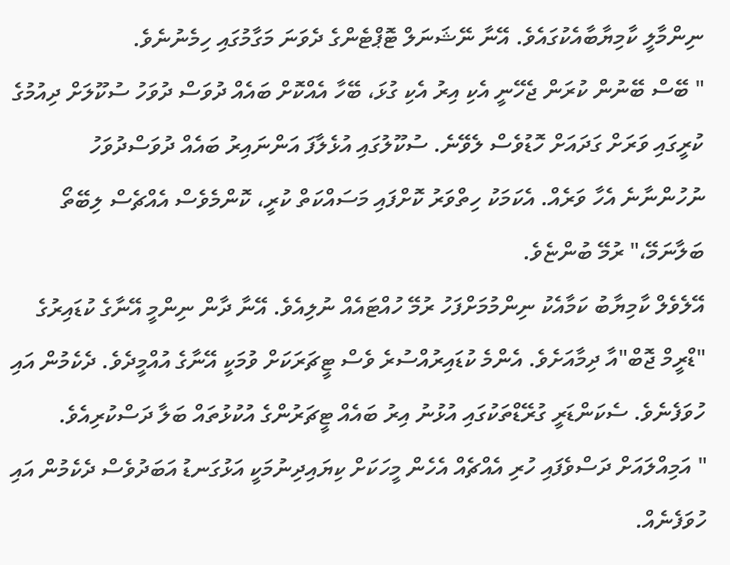ނިންމާލީ ކާމިޔާބާއެކުގައެވެ. އޭނާ ނޭޝަނަލް ޓޮޕްޓެންގެ ދެވަނަ މަގާމުގައި ހިމެނުނެވެ.
" ބޭސް ބޭނުން ކުރަން ޖެހޭނީ އެކި އިރު އެކި ގުޅަ، ބޭހާ އެއްކޮށް ބައެއް ދުވަސް ދުވަހު ސުކޫލަށް ދިއުމުގެ ކުރީގައި ވަރަށް ގަދައަށް ހޮޑުވެސް ލެވޭނެ. ސުކޫލުގައި އުޅެލާފަ އަންނައިރު ބައެއް ދުވަސްދުވަހު ނުހުންނާނެ އެހާ ވަރެއް. އެކަމަކު ހިތްވަރު ކޮށްފައި މަސައްކަތް ކުރީ، ކޮންމެވެސް އެއްޗެސް ލިބޭތޯ ބަލާނަމޭ،" ރުމޭ ބުންޏެވެ.
އޭލެވެލް ކާމިޔާބު ކަމާއެކު ނިންމުމަށްފަހު ރުމޭ ހުއްޓައެއް ނުލިއެވެ. އޭނާ ދާން ނިންމީ އޭނާގެ ކުޑައިރުގެ "ޑްރީމް ޖޮބް"އާ ދިމާއަށެވެ. އެންމެ ކުޑައިރުއްސުރެ ވެސް ޓީޗަރަކަށް ވުމަކީ އޭނާގެ އުއްމީދެވެ. ދެކެމުން އައި ހުވަފެނެވެ. ސެކަންޑަރީ ގުރޭޑްތަކުގައި އުޅުނު އިރު ބައެއް ޓީޗަރުންގެ އުކުޅުތައް ބަލާ ދަސްކުރިއެވެ.
" އަމިއްލައަށް ދަސްވެފައި ހުރި އެއްޗެއް އެހެން މީހަކަށް ކިޔައިދިނުމަކީ އަޅުގަނޑު އަބަދުވެސް ދެކެމުން އައި ހުވަފެނެއް.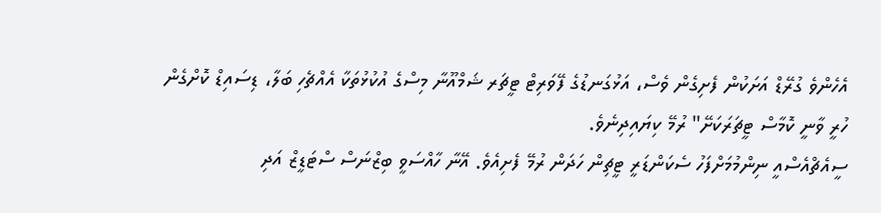އެހެންވެ ގުރޭޑް އަށަކުން ފެށިގެން ވެސް، އަޅުގަނޑުގެ ފޭވަރިޓް ޓީޗަރ ޝަމްއޫނާ މިސްގެ އުކުޅުތަކާ އެއްޗެހި ބަލާ، ޑިސައިޑް ކޮށްގެން ހުރީ ވާނީ ކޮމާސް ޓީޗަރަކަށޭ" ރުމޭ ކިޔައިދިނެވެ.
ސީއެޗްއެސްއީ ނިންމުމަށްފަހު ސެކަންޑަރީ ޓީޗިން ހަދަން ރުމޭ ފެށިއެވެ. އޭނާ ހާއްސަވީ ބިޒްނަސް ސްޓަޑީޒް އަދި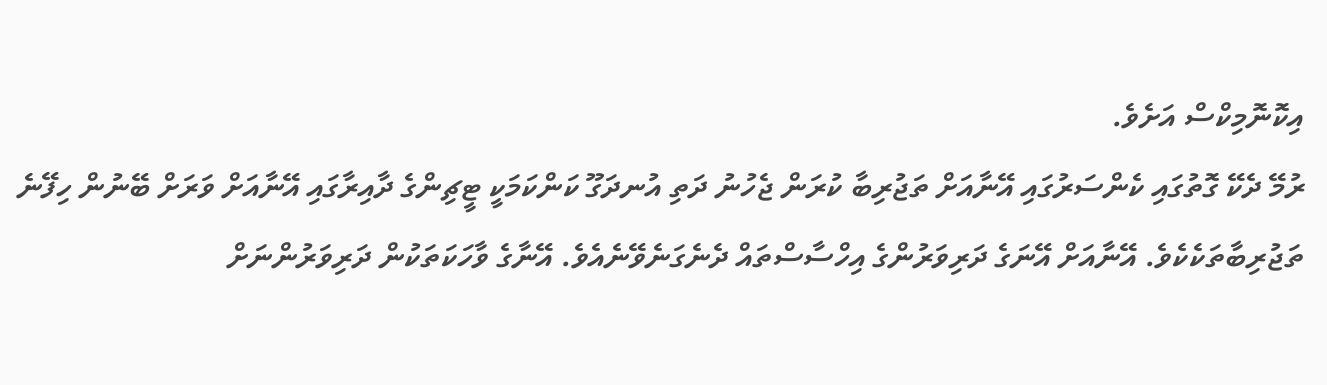އިކޮނޮމިކްސް އަށެވެ.
ރުމޭ ދެކޭ ގޮތުގައި ކެންސަރުގައި އޭނާއަށް ތަޖުރިބާ ކުރަން ޖެހުނު ދަތި އުނދަގޫ ކަންކަމަކީ ޓީޗިންގެ ދާއިރާގައި އޭނާއަށް ވަރަށް ބޭނުން ހިފޭނެ ތަޖުރިބާތަކެކެވެ. އޭނާއަށް އޭނަގެ ދަރިވަރުންގެ އިހްސާސްތައް ދެނެގަނެވޭނެއެވެ. އޭނާގެ ވާހަކަތަކުން ދަރިވަރުންނަށް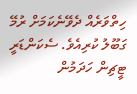ހިތްވަރެއް ދެވޭނެކަމަށް ރުމޭ ގަބޫލު ކުރިއެވެ. ސެކަންޑަރީ ޓީޗިން ހަދަމުން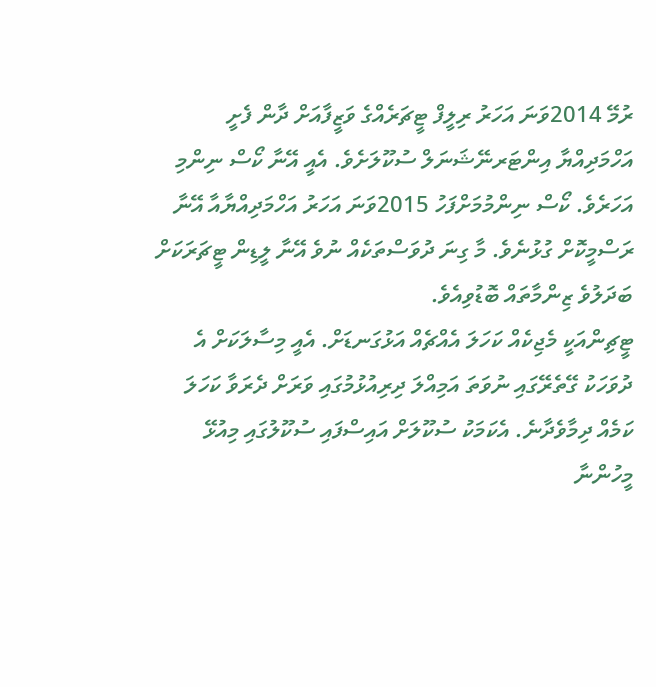ރުމޭ 2014ވަނަ އަހަރު ރިލީފް ޓީޗަރެއްގެ ވަޒީފާއަށް ދާން ފެށީ އަހްމަދިއްޔާ އިންޓަރނޭޝަނަލް ސުކޫލަށެވެ. އެއީ އޭނާ ކޯސް ނިންމި އަހަރެވެ. ކޯސް ނިންމުމަށްފަހު 2015ވަނަ އަހަރު އަހްމަދިއްޔާއާ އޭނާ ރަސްމީކޮށް ގުޅުނެވެ. މާ ގިނަ ދުވަސްތަކެއް ނުވެ އޭނާ ލީޑިން ޓީޗަރަކަށް ބަދަލުވެ ޒިންމާތައް ބޮޑުވިއެވެ.
ޓީޗިންއަކީ މެޖިކެއް ކަހަލަ އެއްޗެއް އަޅުގަނޑަށް. އެއީ މިސާލަކަށް އެ ދުވަހަކު ގޭތެރޭގައި ނުވަތަ އަމިއްލަ ދިރިއުޅުމުގައި ވަރަށް ދެރަވާ ކަހަލަ ކަމެއް ދިމާވެދާނެ. އެކަމަކު ސުކޫލަށް އައިސްފައި ސުކޫލުގައި މިއުޅޭ މީހުންނާ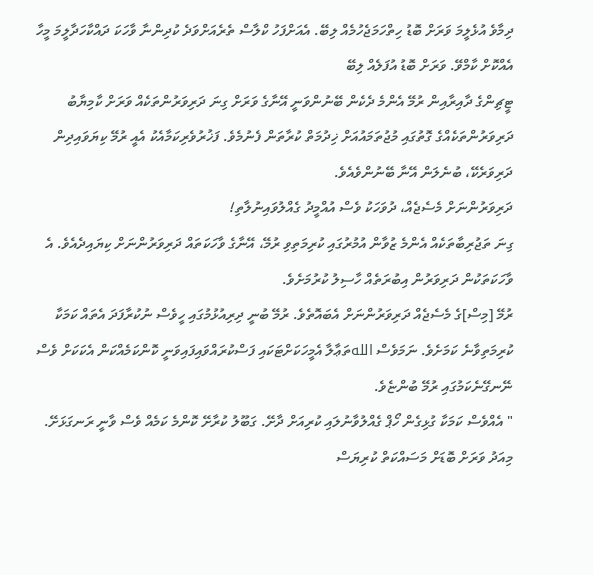ދިމާވެ އުޅެލީމަ ވަރަށް ބޮޑު ހިތްހަމަޖެހުމެއް ލިބޭ. އެއަށްފަހު ކްލާސް ތެރެއަށްވަދެ ކުދިންނާ ވާހަކަ ދައްކާހަދާލީމަ މީހާ އެއްކޮށް ކާމްވޭ. ވަރަށް ބޮޑު އުފަލެއް ލިބޭ
ޓީޗިންގެ ދާއިރާއިން ރުމޭ އެންމެ ދެކެން ބޭނުންވަނީ އޭނާގެ ވަރަށް ގިނަ ދަރިވަރުންތަކެއް ވަރަށް ކާމިޔާބު ދަރިވަރުންތަކެއްގެ ގޮތުގައި މުޖުތަމައުއަށް ޚިދުމަތް ކުރާތަން ފެނުމެވެ. ފަޚުރުވެރިކަމާއެކު އެއީ ރުމޭ ކިޔަވައިދިން ދަރިވަރެކޭ، ބުނެލަން އޭނާ ބޭނުންވެއެވެ.
ދަރިވަރުންނަށް މެސެޖެއް، ދުވަހަކު ވެސް އުއްމީދު ގެއްލުވައިނުލާތި!
ގިނަ ތަޖުރިބާތަކެއް އެންމެ ޒުވާން އުމުރުގައި ކުރިމަތިވި ރުމޭ، އޭނާގެ ވާހަކަތައް ދަރިވަރުންނަށް ކިޔައިދެއެވެ. އެ ވާހަކަތަކުން ދަރިވަރުން އިބުރަތެއް ހާސިލު ކުރުމަށެވެ.
ރުމޭ [މިސް]ގެ މެސެޖެއް ދަރިވަރުންނަށް އެބައޮތެވެ. ރުމޭ ބުނީ ދިރިއުޅުމުގައި ހީވެސް ނުކުރާފަދަ އެތައް ކަމަކާ ކުރިމަތިވާނެ ކަމަށެވެ. ނަމަވެސް اللهތަޢާލާ އެމީހަކަށްޓަކައި ފަސްކުރައްވައިފައިވަނީ ކޮންކަމެއްކަން އެކަކަށް ވެސް ނޭނގޭނެކަމުގައި ރުމޭ ބުންޏެވެ.
" އެއްވެސް ކަމަކާ ގުޅިގެން ހޯޕް ގެއްލުވާނުލައި ކުރިއަށް ދާށޭ. ގަބޫލު ކުރާށޭ ކޮންމެ ކަމެއް ވެސް ވާނީ ރަނގަޅަށޭ. މިއަދު ވަރަށް ބޮޑަށް މަސައްކަތް ކުރިޔަސް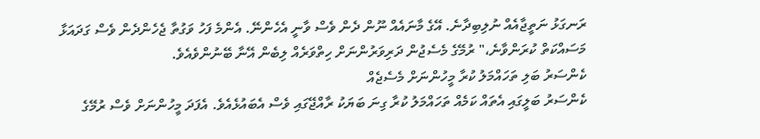ރަނގަޅު ނަތީޖާއެއް ނުލިބިދާނެ. އޭގެ މާނައެއް ނޫން ދެން ވެސް ވާނީ އެހެންނޭ. އެންމެ ފަހު ވަގުތާ ޖެހެންދެން ވެސް ގަދައަޅާ މަސައްކަތް ކުރަންވާނެ،" ރުމޭގެ މެސެޖުން ދަރިވަރުންނަށް ހިތްވަރެއް ލިބެން އޭނާ ބޭނުންވެއެވެ.
ކެންސަރު ބަލި ތަހައްމަލު ކުރާ މީހުންނަށް މެސެޖެއް
ކެންސަރު ބަލީގައި އެތައް ކަމެއް ތަހައްމަލު ކުރާ ގިނަ ބަޔަކު ރާއްޖޭގައި ވެސް އެބައުޅެއެވެ. އެފަދަ މީހުންނަށް ވެސް ރުމޭގެ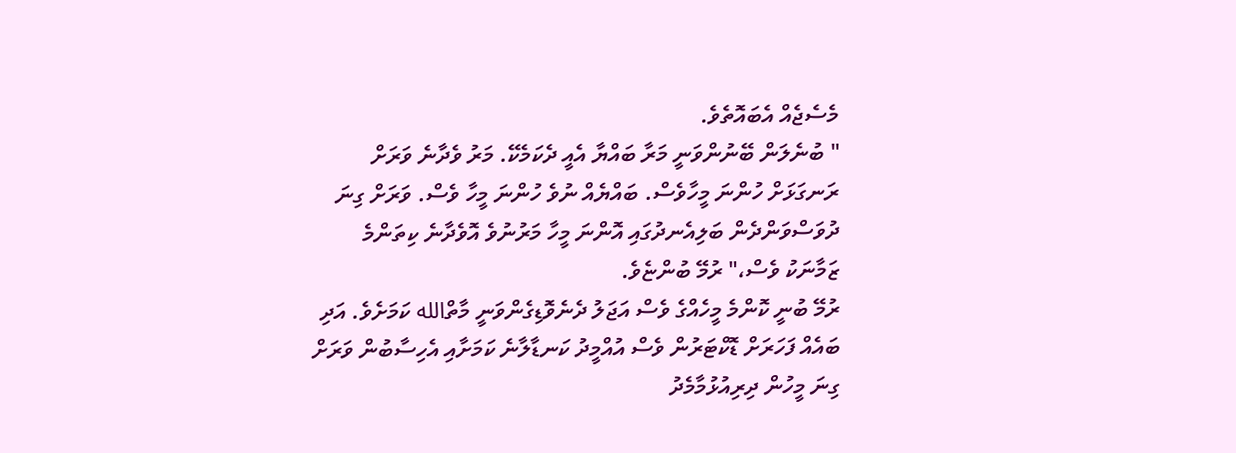މެސެޖެއް އެބައޮތެވެ.
" ބުނެލަން ބޭނުންވަނީ މަރާ ބައްޔާ އެއީ ދެކަމެކޭ. މަރު ވެދާނެ ވަރަށް ރަނގަޅަށް ހުންނަ މީހާވެސް. ބައްޔެއް ނުވެ ހުންނަ މީހާ ވެސް. ވަރަށް ގިނަ ދުވަސްވަންދެން ބަލިއެނދުގައި އޮންނަ މީހާ މަރުނުވެ އޮވެދާނެ ކިތަންމެ ޒަމާނަކު ވެސް،" ރުމޭ ބުންޏެވެ.
ރުމޭ ބުނީ ކޮންމެ މީހެއްގެ ވެސް އަޖަލު ދެނެވޮޑިގެންވަނީ މާތްالله ކަމަށެވެ. އަދި ބައެއް ފަހަރަށް ޑޮކްޓަރުން ވެސް އުއްމީދު ކަނޑާލާނެ ކަމަށާއި އެހިސާބުން ވަރަށް ގިނަ މީހުން ދިރިއުޅުމާމެދު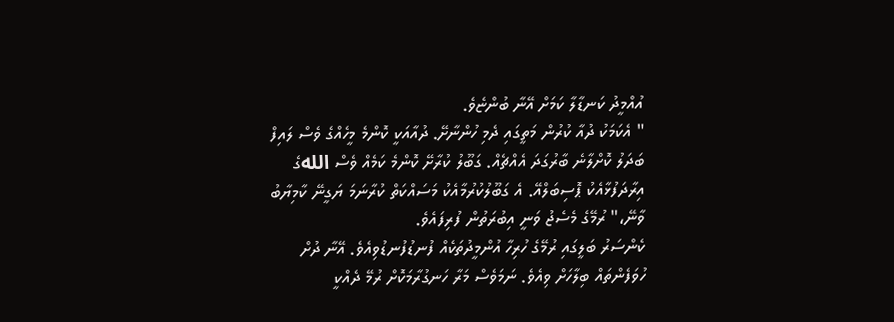އުއްމީދު ކަނޑާލާ ކަމަށް އޭނާ ބުންޏެވެ.
" އެކަމަކު ދުއާ ކުރުން މަތީގައި ދެމި ހުންނާށޭ. ދުއާއަކީ ކޮންމެ މީހެއްގެ ވެސް ލައިފް ބަދަލު ކޮށްލާނެ ބާރުގަދަ އެއްޗެއް. ގަބޫލު ކުރާށޭ ކޮންމެ ކަމެއް ވެސް اللهގެ އިރާދަފުޅާއެކު ޕޮސިބަލްއޭ. އެ ގަބޫލުކުރުމާއެކު މަސައްކަތް ކުރާނަމަ ޔަގީނޭ ކާމިޔާބު ވާނޭ،" ރުމޭގެ މެސެޖު ވަނީ އިބުރަތުން ފުރިފައެވެ.
ކެންސަރު ބަލީގައި ރުމޭގެ ހުރިހާ އުންމީދުތަކެއް ފުނޑުފުނޑުވިއެވެ. އޭނާ ދުށް ހުވަފެންތައް ބިލާހަށް ވިއެވެ. ނަމަވެސް މަރާ ހަނގުރާމަކޮށް ރުމޭ ދެއްކީ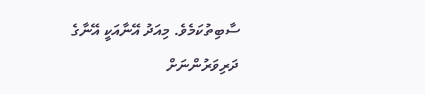ސާބިތުކަމެވެ. މިއަދު އޭނާއަކީ އޭނާގެ ދަރިވަރުންނަށް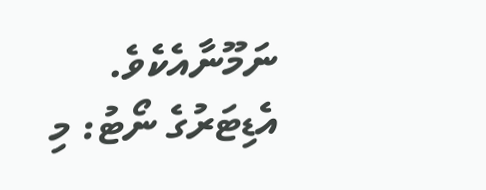ނަމޫނާއެކެވެ.
އެޑިޓަރުގެ ނޯޓު: މި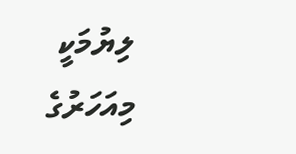ލިޔުމަކީ މިއަހަރުގެ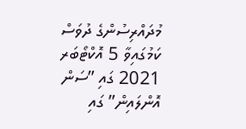މުދައްރިސުންގެ ދުވަސް ކަމުގައިވާ 5 އޮކްޓޯބަރ 2021 ގައި ”ސަން އޮންލައިން” ގައި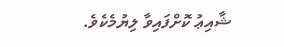ޝާއިޢު ކޮށްފައިވާ ލިޔުމެކެވެ.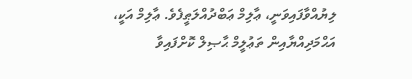ލިޔުއްވާފައިވަނީ، ޢާލިމް ޢަބްދުއްލަޠީފެވެ. ޢާލިމް އަކީ، އަޙްމަދިއްޔާއިން ތަޢުލީމް ޙާޞިލް ކޮށްފައިވާ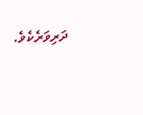ދަރިވަރެކެވެ.